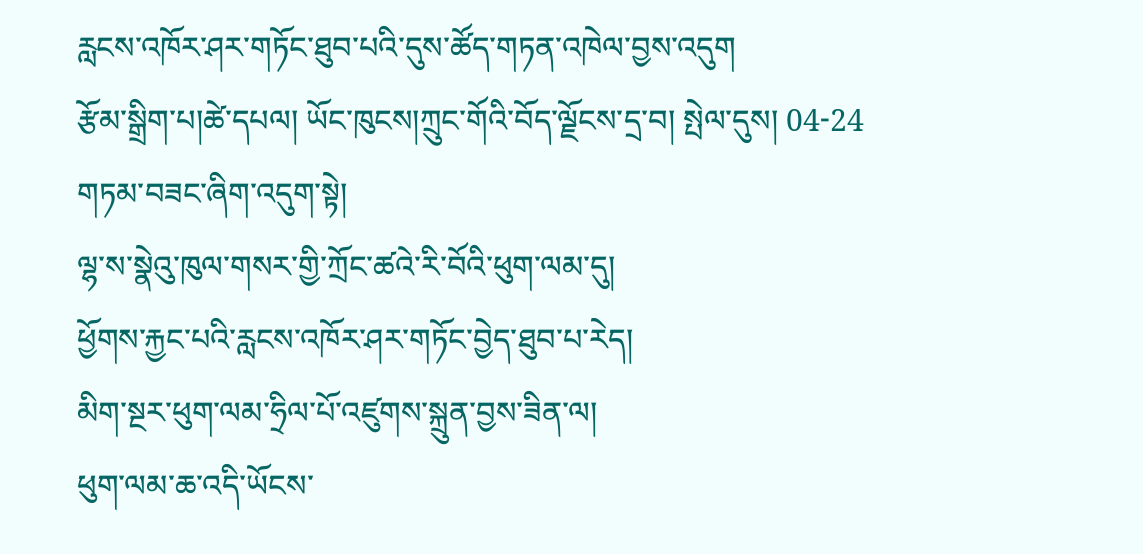རླངས་འཁོར་ཤར་གཏོང་ཐུབ་པའི་དུས་ཚོད་གཏན་འཁེལ་བྱས་འདུག
རྩོམ་སྒྲིག་པ།ཚེ་དཔལ། ཡོང་ཁུངས།ཀྲུང་གོའི་བོད་ལྗོངས་དྲ་བ། སྤེལ་དུས། 04-24
གཏམ་བཟང་ཞིག་འདུག་སྟེ།
ལྷ་ས་སྣེའུ་ཁུལ་གསར་གྱི་ཀྲོང་ཚའེ་རི་བོའི་ཕུག་ལམ་དུ།
ཕྱོགས་རྐྱང་པའི་རླངས་འཁོར་ཤར་གཏོང་བྱེད་ཐུབ་པ་རེད།
མིག་སྔར་ཕུག་ལམ་ཧྲིལ་པོ་འཛུགས་སྐྲུན་བྱས་ཟིན་ལ།
ཕུག་ལམ་ཆ་འདི་ཡོངས་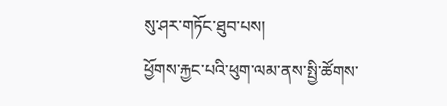སུ་ཤར་གཏོང་ཐུབ་པས།
ཕྱོགས་རྐྱང་པའི་ཕུག་ལམ་ནས་སྤྱི་ཚོགས་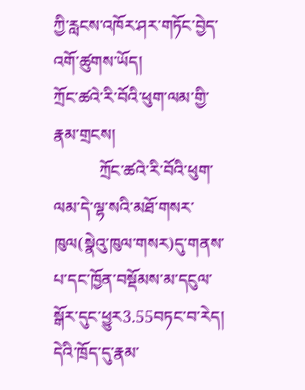ཀྱི་རླངས་འཁོར་ཤར་གཏོང་བྱེད་འགོ་ཚུགས་ཡོད།
ཀྲོང་ཚའེ་རི་བོའི་ཕུག་ལམ་གྱི་རྣམ་གྲངས།
           ཀྲོང་ཚའེ་རི་བོའི་ཕུག་ལམ་དེ་ལྷ་སའི་མཐོ་གསར་ཁུལ(སྣེའུ་ཁུལ་གསར)དུ་གནས་པ་དང་ཁྱོན་བསྡོམས་མ་དངུལ་སྒོར་དུང་ཕྱུར3.55བཏང་བ་རེད། དེའི་ཁྲོད་དུ་རྣམ་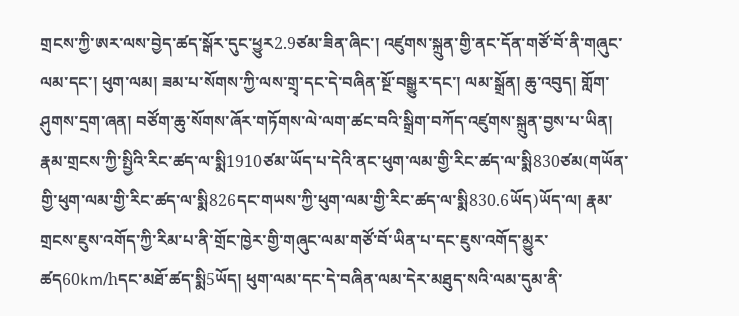གྲངས་ཀྱི་ཨར་ལས་བྱེད་ཚད་སྒོར་དུང་ཕྱུར2.9ཙམ་ཟིན་ཞིང་། འཛུགས་སྐྲུན་གྱི་ནང་དོན་གཙོ་བོ་ནི་གཞུང་ལམ་དང་། ཕུག་ལམ། ཟམ་པ་སོགས་ཀྱི་ལས་གྲྭ་དང་དེ་བཞིན་སྔོ་བསྒྱུར་དང་། ལམ་སྒྲོན། ཆུ་འབུད། གློག་ཤུགས་དྲག་ཞན། བཙོག་ཆུ་སོགས་ཞོར་གཏོགས་ལེ་ལག་ཚང་བའི་སྒྲིག་བཀོད་འཛུགས་སྐྲུན་བྱས་པ་ཡིན། རྣམ་གྲངས་ཀྱི་སྤྱིའི་རིང་ཚད་ལ་སྨི1910ཙམ་ཡོད་པ་དེའི་ནང་ཕུག་ལམ་གྱི་རིང་ཚད་ལ་སྨི830ཙམ(གཡོན་གྱི་ཕུག་ལམ་གྱི་རིང་ཚད་ལ་སྨི826དང་གཡས་ཀྱི་ཕུག་ལམ་གྱི་རིང་ཚད་ལ་སྨི830.6ཡོད)ཡོད་ལ། རྣམ་གྲངས་ཇུས་འགོད་ཀྱི་རིམ་པ་ནི་གྲོང་ཁྱེར་གྱི་གཞུང་ལམ་གཙོ་བོ་ཡིན་པ་དང་ཇུས་འགོད་མྱུར་ཚད60km/hདང་མཐོ་ཚད་སྨི5ཡོད། ཕུག་ལམ་དང་དེ་བཞིན་ལམ་དེར་མཐུད་སའི་ལམ་དུམ་ནི་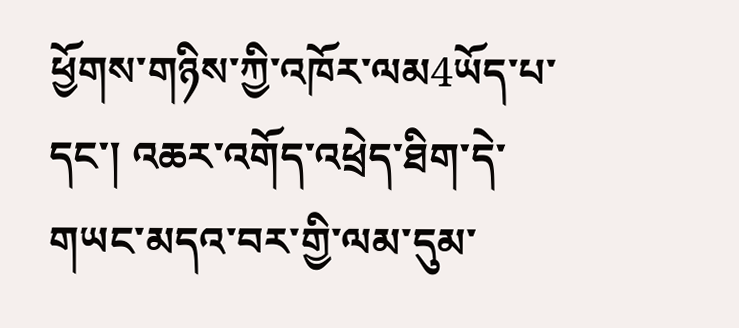ཕྱོགས་གཉིས་ཀྱི་འཁོར་ལམ4ཡོད་པ་དང་། འཆར་འགོད་འཕྲེད་ཐིག་དེ་གཡང་མདའ་བར་གྱི་ལམ་དུམ་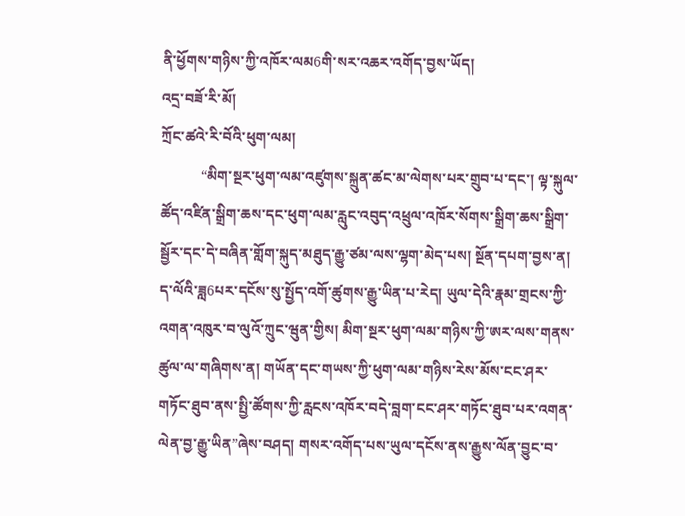ནི་ཕྱོགས་གཉིས་ཀྱི་འཁོར་ལམ6གི་སར་འཆར་འགོད་བྱས་ཡོད།
འདྲ་བཟོ་རི་མོ།
ཀྲོང་ཚའེ་རི་བོའི་ཕུག་ལམ།
           “མིག་སྔར་ཕུག་ལམ་འཛུགས་སྐྲུན་ཚང་མ་ལེགས་པར་གྲུབ་པ་དང་། ལྟ་སྐུལ་ཚོད་འཛིན་སྒྲིག་ཆས་དང་ཕུག་ལམ་རླུང་འབུད་འཕྲུལ་འཁོར་སོགས་སྒྲིག་ཆས་སྒྲིག་སྦྱོར་དང་དེ་བཞིན་གློག་སྐུད་མཐུད་རྒྱུ་ཙམ་ལས་ལྷག་མེད་པས། སྔོན་དཔག་བྱས་ན། ད་ལོའི་ཟླ6པར་དངོས་སུ་སྤྱོད་འགོ་ཚུགས་རྒྱུ་ཡིན་པ་རེད། ཡུལ་དེའི་རྣམ་གྲངས་ཀྱི་འགན་འཁུར་བ་ལུའོ་ཀྲུང་ཝུན་གྱིས། མིག་སྔར་ཕུག་ལམ་གཉིས་ཀྱི་ཨར་ལས་གནས་ཚུལ་ལ་གཞིགས་ན། གཡོན་དང་གཡས་ཀྱི་ཕུག་ལམ་གཉིས་རེས་མོས་ངང་ཤར་གཏོང་ཐུབ་ནས་སྤྱི་ཚོགས་ཀྱི་རླངས་འཁོར་བདེ་བླག་ངང་ཤར་གཏོང་ཐུབ་པར་འགན་ལེན་བྱ་རྒྱུ་ཡིན”ཞེས་བཤད། གསར་འགོད་པས་ཡུལ་དངོས་ནས་རྒྱུས་ལོན་བྱུང་བ་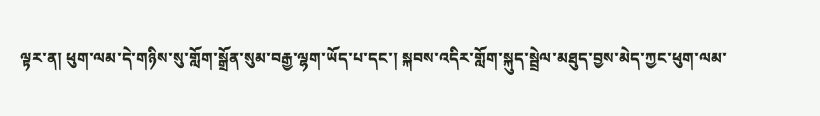ལྟར་ན། ཕུག་ལམ་དེ་གཉིས་སུ་གློག་སྒྲོན་སུམ་བརྒྱ་ལྷག་ཡོད་པ་དང་། སྐབས་འདིར་གློག་སྐུད་སྦྲེལ་མཐུད་བྱས་མེད་ཀྱང་ཕུག་ལམ་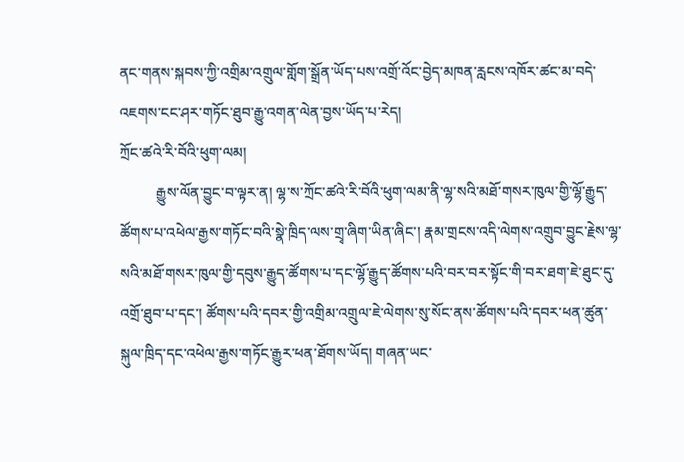ནང་གནས་སྐབས་ཀྱི་འགྲིམ་འགྲུལ་གློག་སྒྲོན་ཡོད་པས་འགྲོ་འོང་བྱེད་མཁན་རླངས་འཁོར་ཚང་མ་བདེ་འཇགས་ངང་ཤར་གཏོང་ཐུབ་རྒྱུ་འགན་ལེན་བྱས་ཡོད་པ་རེད།
ཀྲོང་ཚའེ་རི་བོའི་ཕུག་ལམ།
          རྒྱུས་ལོན་བྱུང་བ་ལྟར་ན། ལྷ་ས་ཀྲོང་ཚའེ་རི་བོའི་ཕུག་ལམ་ནི་ལྷ་སའི་མཐོ་གསར་ཁུལ་གྱི་ལྷོ་རྒྱུད་ཚོགས་པ་འཕེལ་རྒྱས་གཏོང་བའི་སྣེ་ཁྲིད་ལས་གྲྭ་ཞིག་ཡིན་ཞིང་། རྣམ་གྲངས་འདི་ལེགས་འགྲུབ་བྱུང་རྗེས་ལྷ་སའི་མཐོ་གསར་ཁུལ་གྱི་དབུས་རྒྱུད་ཚོགས་པ་དང་ལྷོ་རྒྱུད་ཚོགས་པའི་བར་བར་སྟོང་གི་བར་ཐག་ཇེ་ཐུང་དུ་འགྲོ་ཐུབ་པ་དང་། ཚོགས་པའི་དབར་གྱི་འགྲིམ་འགྲུལ་ཇེ་ལེགས་སུ་སོང་ནས་ཚོགས་པའི་དབར་ཕན་ཚུན་སྐུལ་ཁྲིད་དང་འཕེལ་རྒྱས་གཏོང་རྒྱུར་ཕན་ཐོགས་ཡོད། གཞན་ཡང་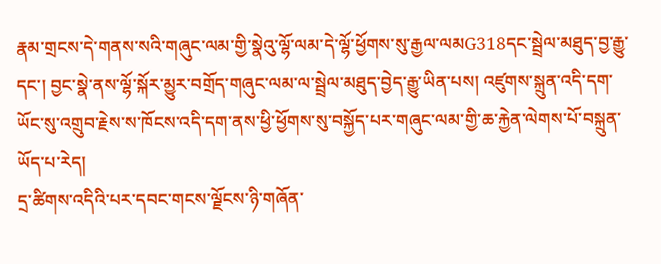རྣམ་གྲངས་དེ་གནས་སའི་གཞུང་ལམ་གྱི་སྣེའུ་ལྷོ་ལམ་དེ་ལྷོ་ཕྱོགས་སུ་རྒྱལ་ལམG318དང་སྦྲེལ་མཐུད་བྱ་རྒྱུ་དང་། བྱང་སྣེ་ནས་ལྷོ་སྐོར་མྱུར་བགྲོད་གཞུང་ལམ་ལ་སྦྲེལ་མཐུད་བྱེད་རྒྱུ་ཡིན་པས། འཛུགས་སྐྲུན་འདི་དག་ཡོང་སུ་འགྲུབ་རྗེས་ས་ཁོངས་འདི་དག་ནས་ཕྱི་ཕྱོགས་སུ་བསྐྱོད་པར་གཞུང་ལམ་གྱི་ཆ་རྐྱེན་ལེགས་པོ་བསྐྲུན་ཡོད་པ་རེད།
དྲ་ཚིགས་འདིའི་པར་དབང་གངས་ལྗོངས་ཉི་གཞོན་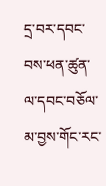དྲ་བར་དབང་བས་ཕན་ཚུན་ལ་དབང་བཅོལ་མ་བྱས་གོང་རང་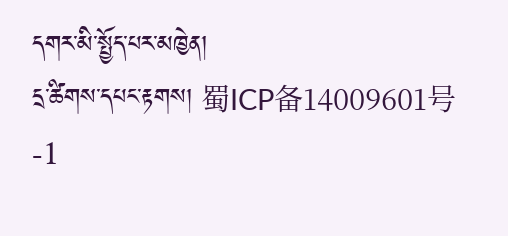དགར་མི་སྤྱོད་པར་མཁྱེན།
དྲ་ཚིགས་དཔང་རྟགས། 蜀ICP备14009601号-1